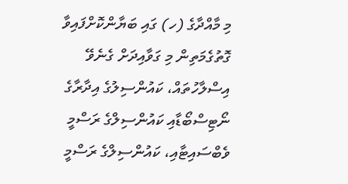މި މާއްދާގެ (ހ) ގައި ބަޔާންކޮށްފައިވާ ގޮތުގެމަތިން މި ގަވާއިދަށް ގެނެވޭ އިސްލާހުތައް، ކައުންސިލުގެ އިދާރާގެ ނޯޓިސްބޯޑާއި ކައުންސިލްގެ ރަސްމީ ވެބްސައިޓާއި، ކައުންސިލްގެ ރަސްމީ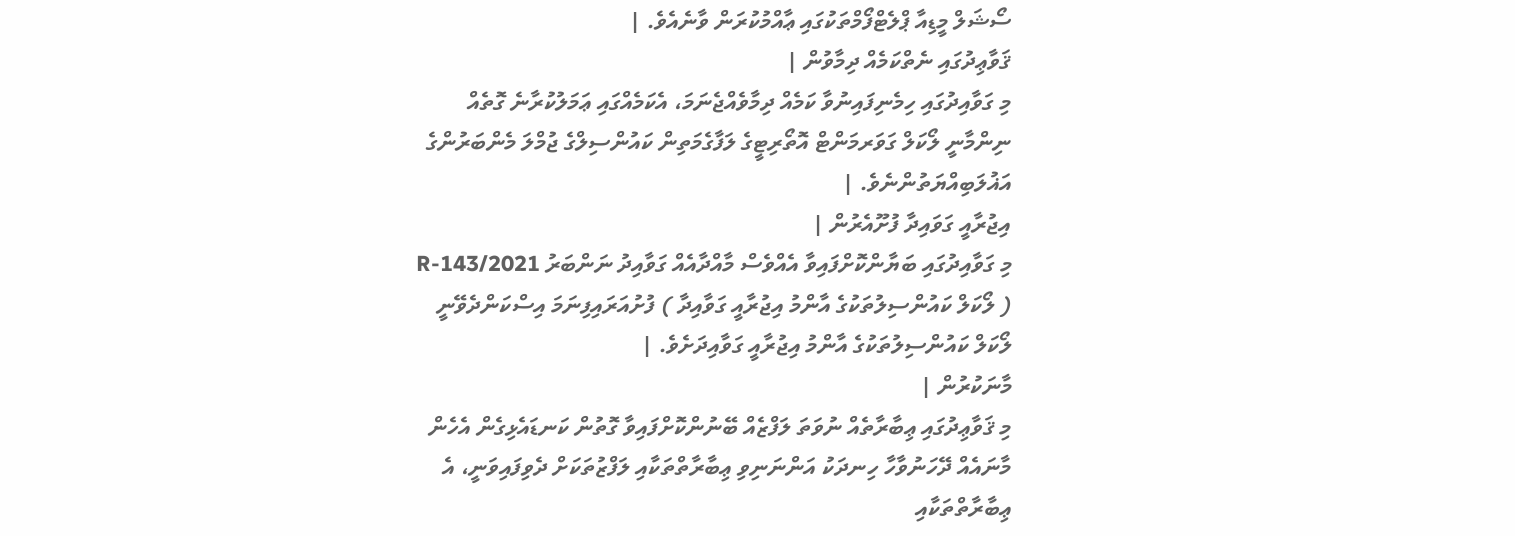ސޯޝަލް މީޑިއާ ޕްލެޓްފޯމްތަކުގައި ޢާއްމުކުރަން ވާނެއެވެ. |
ޤަވާޢިދުގައި ނެތްކަމެއް ދިމާވުން |
މި ގަވާއިދުގައި ހިމެނިފައިނުވާ ކަމެއް ދިމާވެއްޖެނަމަ، އެކަމެއްގައި ޢަމަލުކުރާނެ ގޮތެއް ނިންމާނީ ލޯކަލް ގަވަރމަންޓް އޮތޯރިޓީގެ ލަފާގެމަތިން ކައުންސިލްގެ ޖުމްލަ މެންބަރުންގެ އަޣުލަބިއްޔަތުންނެވެ. |
އިޖުރާއީ ގަވައިދާ ފުށޫއެރުން |
މި ގަވާއިދުގައި ބަޔާންކޮށްފައިވާ އެއްވެސް މާއްދާއެއް ގަވާއިދު ނަންބަރު 2021/R-143 ( ލޯކަލް ކައުންސިލުތަކުގެ އާންމު އިޖުރާއީ ގަވާއިދާ ) ފުށުއަރައިފިނަމަ އިސްކަންދެވޭނީ ލޯކަލް ކައުންސިލުތަކުގެ އާންމު އިޖުރާއީ ގަވާއިދަށެވެ. |
މާނަކުރުން |
މި ޤަވާޢިދުގައި ޢިބާރާތެއް ނުވަތަ ލަފްޒެއް ބޭނުންކޮށްފައިވާ ގޮތުން ކަނޑައެޅިގެން އެހެން މާނައެއް ދޭހަނުވާހާ ހިނދަކު އަންނަނިވި ޢިބާރާތްތަކާއި ލަފްޒުތަކަށް ދެވިފައިވަނީ، އެ ޢިބާރާތްތަކާއި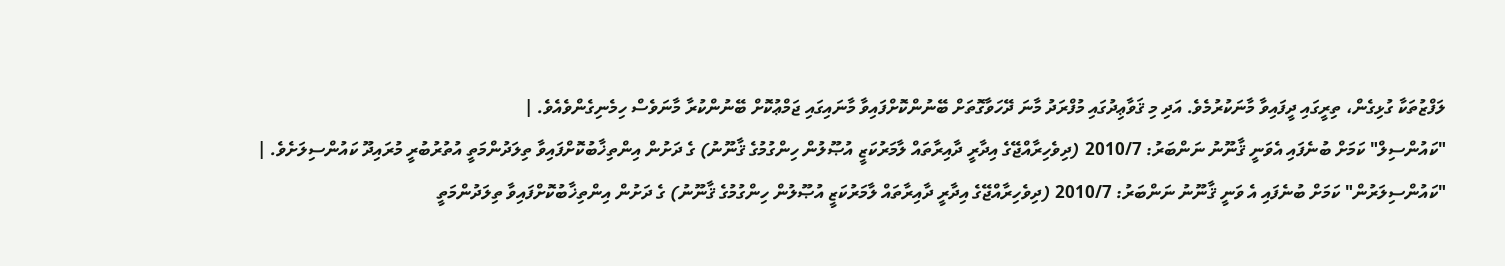ލަފްޒުތަކާ ގުޅިގެން، ތިރީގައި ދީފައިވާ މާނަކުރުމެވެ. އަދި މި ޤަވާޢިދުގައި މުފްރަދު މާނަ ދޭހަވާގޮތަށް ބޭނުންކޮށްފައިވާ މާނައިގައި ޖަމްޢުކޮށް ބޭނުންކުރާ މާނަވެސް ހިމެނިގެންވެއެވެ. |
"ކައުންސިލް" ކަމަށް ބުނެފައި އެވަނީ ޤާނޫނު ނަންބަރު: 2010/7 (ދިވެހިރާއްޖޭގެ އިދާރީ ދާއިރާތައް ލާމަރުކަޒީ އުޞޫލުން ހިންގުމުގެ ޤާނޫނު) ގެ ދަށުން އިންތިޚާބުކޮށްފައިވާ ތިލަދުންމަތީ އުތުރުބުރީ މުރައިދޫ ކައުންސިލަށެވެ. |
"ކައުންސިލަރުން" ކަމަށް ބުނެފައި އެ ވަނީ ޤާނޫނު ނަންބަރު: 2010/7 (ދިވެހިރާއްޖޭގެ އިދާރީ ދާއިރާތައް ލާމަރުކަޒީ އުޞޫލުން ހިންގުމުގެ ޤާނޫނު) ގެ ދަށުން އިންތިޚާބުކޮށްފައިވާ ތިލަދުންމަތީ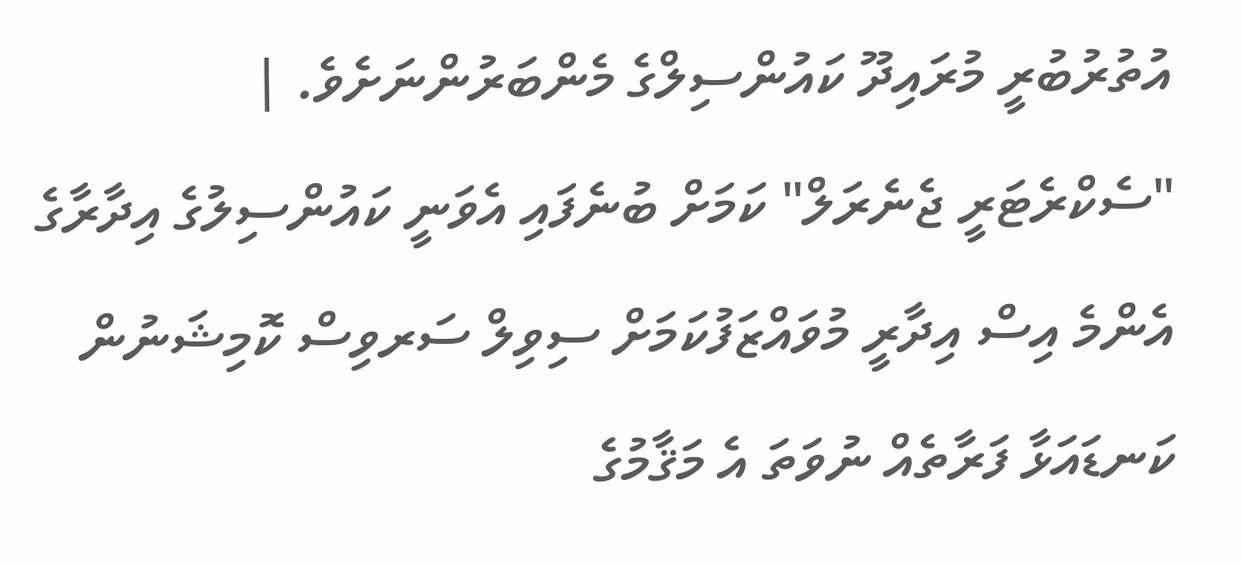އުތުރުބުރީ މުރައިދޫ ކައުންސިލްގެ މެންބަރުންނަށެވެ. |
"ސެކްރެޓަރީ ޖެނެރަލް" ކަމަށް ބުނެފައި އެވަނީ ކައުންސިލުގެ އިދާރާގެ އެންމެ އިސް އިދާރީ މުވައްޒަފުކަމަށް ސިވިލް ސަރވިސް ކޮމިޝަނުން ކަނޑައަޅާ ފަރާތެއް ނުވަތަ އެ މަޤާމުގެ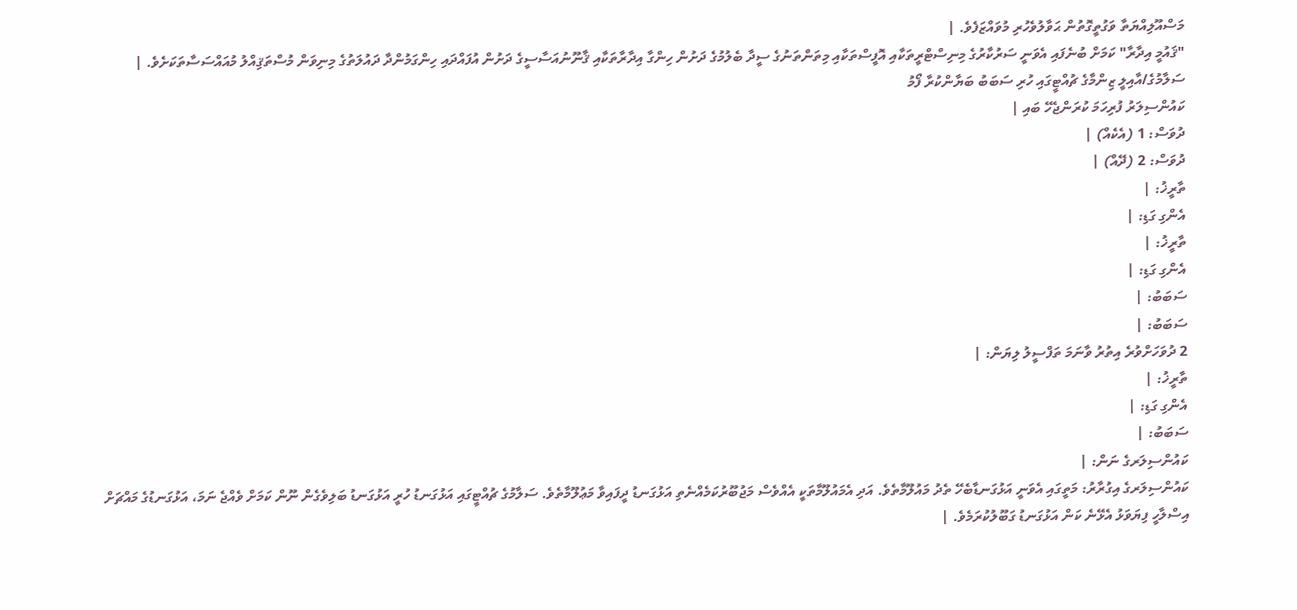މަސްއޫލިއްޔަތާ ވަގުތީގޮތުން ޙަވާލުވެހުރި މުވައްޒަފެވެ. |
"ޤައުމީ އިދާރާ" ކަމަށް ބުނެފައި އެވަނީ ސަރުކާރުގެ މިނިސްޓްރީތަކާއި އޮފީސްތަކާއި މިތަންތަނުގެ ސީދާ ބެލުމުގެ ދަށުން ހިންގާ އިދާރާތަކާއި ޤާނޫނުއަސާސީގެ ދަށުން އުފައްދައި ހިންގަމުންދާ ދައުލަތުގެ މިނިވަން މުސްތަޤިއްލު މުއައްސަސާތަކަށެވެ. |
ސަލާމުގެ/އާއިލީ ޒިންމާގެ ޗުއްޓީގައި ހުރި ސަބަބު ބަޔާންކުރާ ފޯމު
ކައުންސިލަރު ފުރިހަމަ ކުރަންޖެހޭ ބައި |
ދުވަސް: 1 (އެކެއް) |
ދުވަސް: 2 (ދޭއް) |
ތާރީޚު: |
އެންގި ގަޑި: |
ތާރީޚު: |
އެންގި ގަޑި: |
ސަބަބު: |
ސަބަބު: |
2 ދުވަހަށްވުރެ އިތުރު ވާނަމަ ތަފްސީލު ލިޔަން: |
ތާރީޚު: |
އެންގި ގަޑި: |
ސަބަބު: |
ކައުންސިލަރގެ ނަން: |
ކައުންސިލަރގެ އިގުރާރު: މަތީގައި އެވަނީ އަޅުގަނޑާބެހޭ ތެދު މައުލޫމާތެވެ. އަދި އެމައުލޫމާތަކީ އެއްވެސް މަޖުބޫރުކަމެއްނެތި އަޅުގަނޑު ދީފައިވާ މަޢުލޫމާތެވެ. ސަލާމުގެ ޗުއްޓީގައި އަޅުގަނޑު ހުރީ އަޅުގަނޑު ބަލިވެގެން ނޫން ކަމަށް ވެއްޖެ ނަމަ، އަޅުގަނޑުގެ މައްޗަށް އިސްލާހީ ފިޔަވަޅު އެޅޭނެ ކަން އަޅުގަނޑު ގަބޫލުކުރަމެވެ. |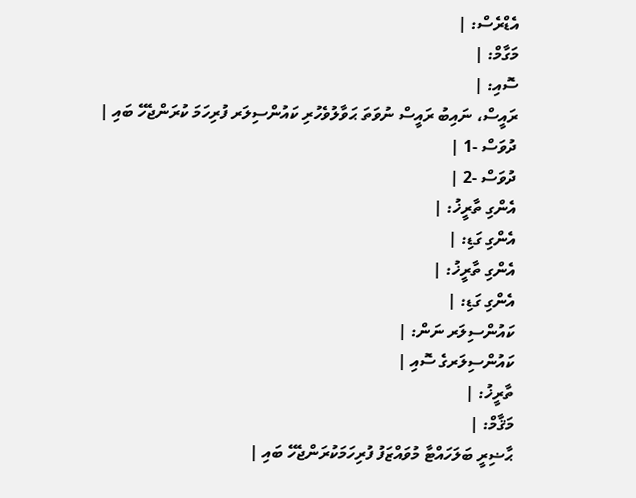އެޑްރެސް: |
މަގާމް: |
ސޮއި: |
ރައީސް، ނައިބު ރައީސް ނުވަތަ ޙަވާލުވެހުރި ކައުންސިލަރ ފުރިހަމަ ކުރަންޖެހޭ ބައި |
ދުވަސް -1 |
ދުވަސް -2 |
އެންގި ތާރީޚު: |
އެންގި ގަޑި: |
އެންގި ތާރީޚު: |
އެންގި ގަޑި: |
ކައުންސިލަރ ނަން: |
ކައުންސިލަރގެ ސޮއި |
ތާރީޚު: |
މަޤާމް: |
ޙާޟިރީ ބަލަހައްޓާ މުވައްޒަފު ފުރިހަމަކުރަންޖެހޭ ބައި |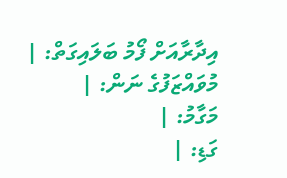އިދާރާއަށް ފޯމު ބަލައިގަތް: |
މުވައްޒަފުގެ ނަން: |
މަގާމު: |
ގަޑި: |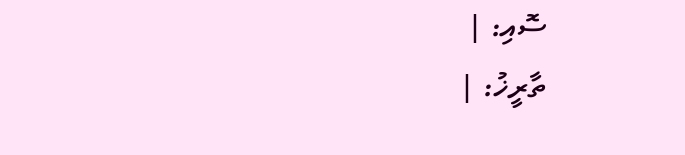ސޮއި: |
ތާރީޚު: |